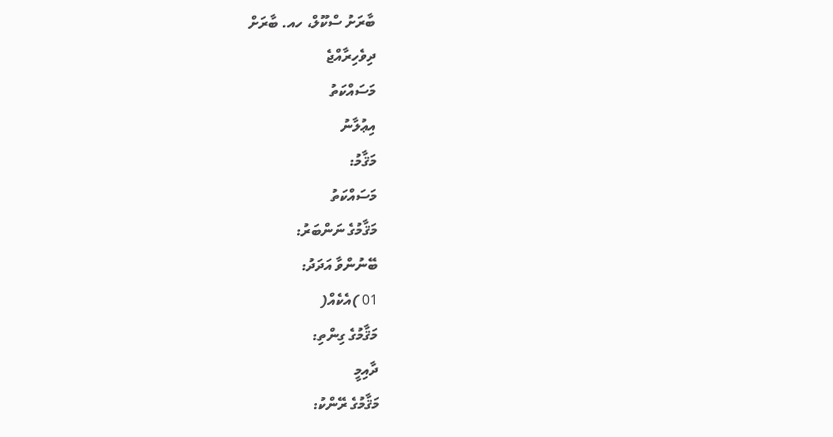ބާރަށު ސްކޫލް، ހއ. ބާރަށް
ދިވެހިރާއްޖެ
މަސައްކަތު
އިޢުލާނު
މަޤާމު:
މަސައްކަތު
މަޤާމުގެ ނަންބަރު:
ބޭނުންވާ އަދަދު:
01 )އެކެއް(
މަޤާމުގެ ގިންތި:
ދާއިމީ
މަޤާމުގެ ރޭންކު: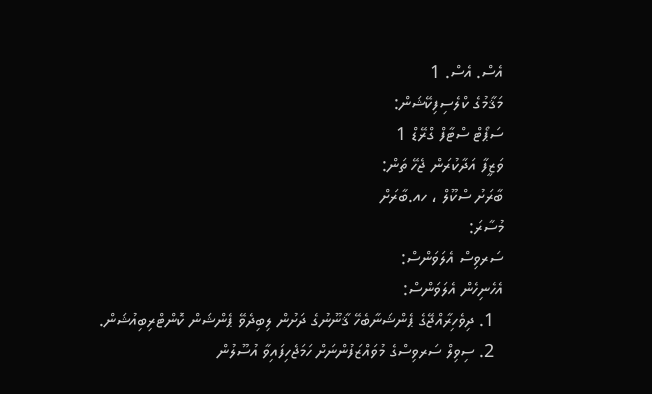އެސް. އެސް. 1
މަޤާމުގެ ކްލެސިފިކޭޝަން:
ސަޕޯޓް ސްޓާފް ގްރޭޑް 1
ވަޒީފާ އަދާކުރަން ޖެހޭ ތަން:
ބާރަށު ސްކޫލް ، ހއ.ބާރަށް
މުސާރަ:
ސަރވިސް އެލަވަންސް:
އެހެނިހެން އެލަވަންސް:
  1. ދިވެހިރާއްޖޭގެ ޕެންޝަނާބެހޭ ޤާނޫނުގެ ދަށުން ލިބިދެވޭ ޕެންޝަން ކޮންޓްރިބިއުޝަން.
  2. ސިވިލް ސަރވިސްގެ މުވައްޒަފުންނަށް ހަމަޖެހިފައިވާ އުސޫލުން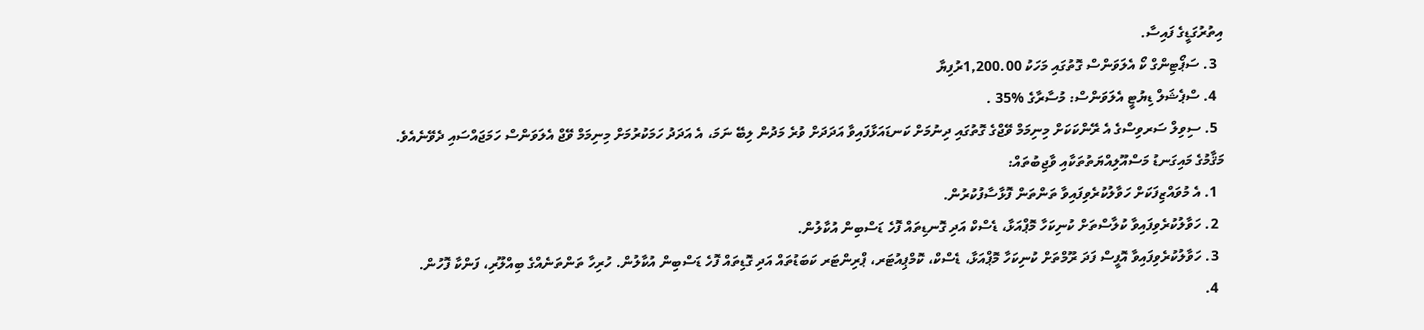އިތުރުގަޑީގެ ފައިސާ.
  3. ސަޕޯޓިންގް ކޯ އެލަވަންސް ގޮތުގައި މަހަކު 1,200.00ރުފިޔާ
  4. ސްޕެޝަލް ޑިޔުޓީ އެލަވަންސް: މުސާރާގެ %35 .
  5. ސިވިލް ސަރވިސްގެ އެ ރޭންކަކަށް މިނިމަމް ވޭޖްގެ ގޮތުގައި ދިނުމަށް ކަނޑައަޅާފައިވާ އަދަދަށް ވުރެ މަދުން ލިބޭ ނަމަ، އެ އަދަދު ހަމަކުރުމަށް މިނިމަމް ވޭޖް އެލަވަންސް ހަމަޖައްސައި ދެވޭނެއެވެ.
މަޤާމުގެ މައިގަނޑު މަސްއޫލިއްޔަތުތަކާއި ވާޖިބުތައް:
  1. އެ މުވައްޒިފަކަށް ހަވާލުކުރެވިފައިވާ ތަންތަން ފޮޅާސާފުކުރުން.
  2. ހަވާލުކުރެވިފައިވާ ކުލާސްތަށް ކުނިކަހާ މޮޕްއަޅާ، ޑެސްކް އަދި ގޮނޑިތައް ފޮހެ ޑަސްބިން އުކާލުން.
  3. ހަވާލުކުރެވިފައިވާ އޮފީސް ފަދަ ރޫމްތަށް ކުނިކަހާ މޮޕްއަޅާ، ޑެސްކް، ކޮމްޕިއުޓަރ، ޕްރިންޓަރ ކަބަޑުތައް އަދި ގޮޑިތައް ފޮހެ ޑަސްބިން އުކާލުން. ހުރިހާ ތަންތަނެއްގެ ބިއްލޫރި، ފަންކާ ފޮހުން.
  4.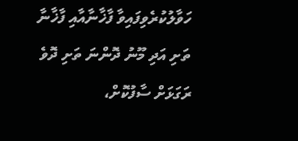ހަވާލުކުރެވިފައިވާ ފާޚާނާއާއި ފާޚާނާ ތަށި އަދި މޫނު ދޮންނަ ތަށި ދޮވެ ރަގަޅަށް ސާފުކޮށް،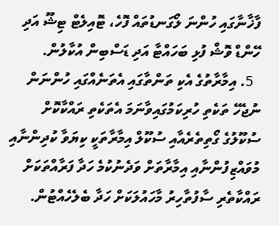ފާޚާނާގައި ހުންނަ ލޯގަނޑުތައް ފޮހެ، ޓޮއިލެޓް ޓިޝޫ އަދި ހޭންޑް ވޮޝް ފުޅި ބަހައްޓާ އަދި ޑަސްބިން އުކާލުން.
  5. އިމާރާތުގެ އެކި ތަންތާގައި އެތަނެއްގައި ހުންނަން ނުޖެހޭ ތަކެތި ހުރިކަމުގައިވާނަމަ އެތަކެތި ރައްކާކޮށް ސުކޫލުގެ ގޯތިތެރެއާއި ސުކޫލް އިމާރާތަކީ ކިޔަވާ ކުދިންނާއި މުވައްޒިފުންނާއި އިމާރާތަށް ވަދެނުކުމެ ހަދާ ފަރާއްތަކަށް ރައްކާތެރި ސާފުތާހިރު މާހައުލަކަށް ހަދާ ބެލެހެއްޓުން.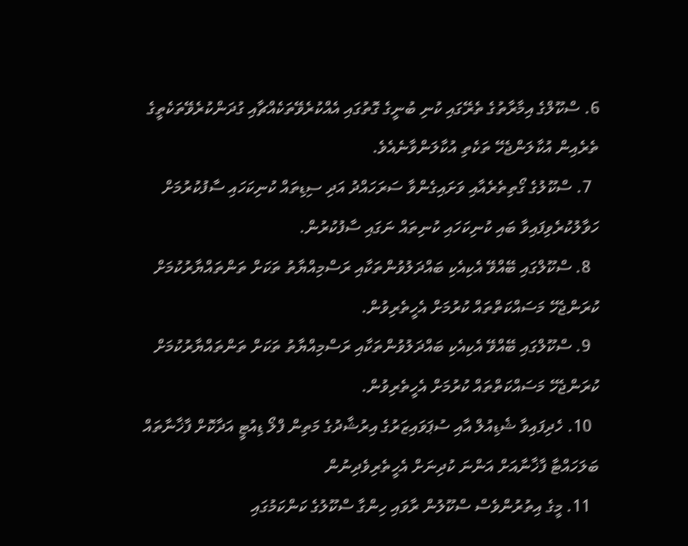6. ސްކޫލްގެ އިމާރާތުގެ ތެރޭގައި ކުނި ބުނީގެ ގޮތުގައި އެއްކުރެވޭތަކެއްޗާއި ގުދަންކުރެވޭތަކެތީގެ ތެރެއިން އުކާލަންޖެހޭ ތަކެތި އުކާލަންވާނެއެވެ.
  7. ސްކޫލުގެ ގޯތިތެރެއާއި ވަށައިގެންވާ ސަރަހައްދު އަދި ސިޑިތައް ކުނިކަހައި ސާފުކުރުމަށް ހަވާލުކުރެވިފައިވާ ބައި ކުނިކަހައި ކުނިތައް ނަގައި ސާފުކުރުން.
  8. ސްކޫލްގައި ބޭއްވޭ އެކިއެކި ބައްދަލުވުންތަކާއި ރަސްމިއްޔާތު ތަކަށް ތަންތައްޔާރުކުމަށް ކުރަންޖެހޭ މަސައްކަތްތައް ކުރުމަށް އެހީތެރިވުން.
  9. ސްކޫލްގައި ބޭއްވޭ އެކިއެކި ބައްދަލުވުންތަކާއި ރަސްމިއްޔާތު ތަކަށް ތަންތައްޔާރުކުމަށް ކުރަންޖެހޭ މަސައްކަތްތައް ކުރުމަށް އެހީތެރިވުން.
  10. ހެދިފައިވާ ޝެޑިއުލް އާއި ސުޕަވައިޒަރުގެ އިރުޝާދުގެ މަތިން ފްލޯ ޑިއުޓީ އަދާކޮށް ފާޚާނާތައް ބަލަހައްޓާ ފާޚާނާއަށް އަންނަ ކުދިނަށް އެހީތެރިވެދިނުން
  11. މީގެ އިތުރުންވެސް ސްކޫލުން ރާވައި ހިންގާ ސްކޫލުގެ ކަންކަމުގައި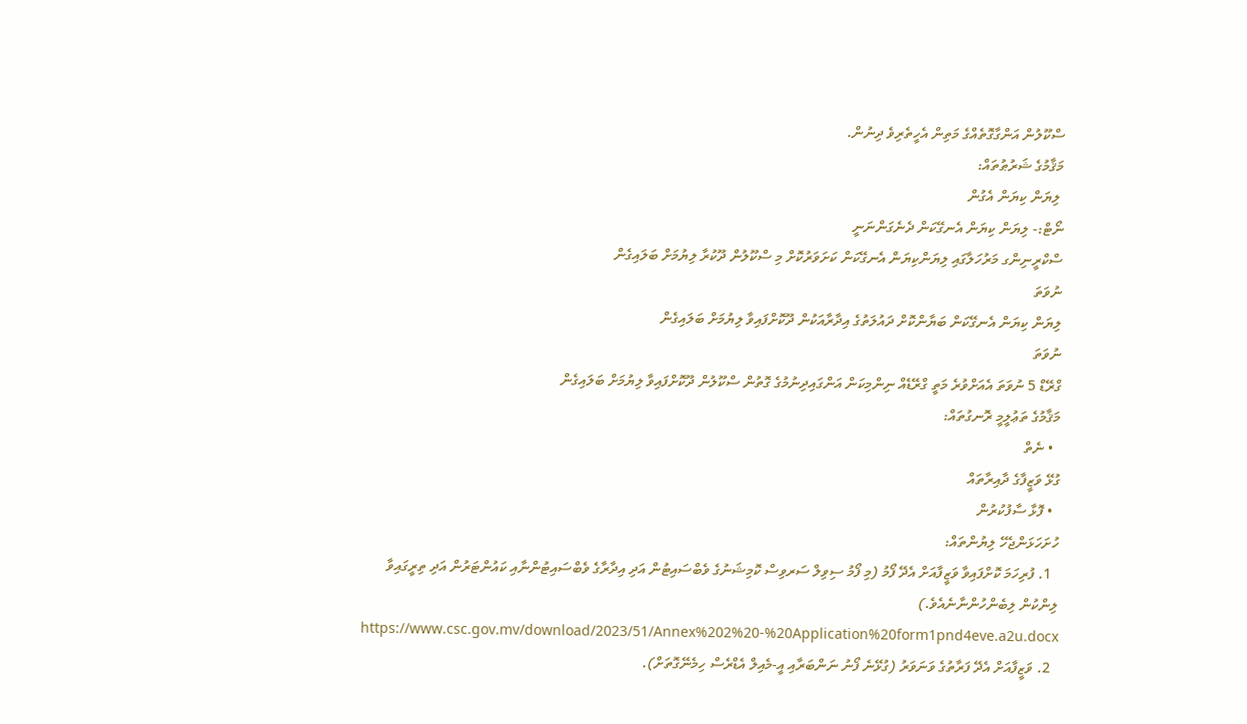ސްކޫލުން އަންގާގޮތެއްގެ މަތިން އެހީތެރިވެ ދިނުން.
މަޤާމުގެ ޝަރުޠުތައް:
 ލިޔަން ކިޔަން އެގުން
ނޯޓް:- ލިޔަން ކިޔަން އެނގޭކަން ދެނެގަންނަނީ
ސްކްރީނިންގ މަރުހަލާގައި ލިޔަންކިޔަން އެނގޭކަން ކަށަވަރުކޮށް މި ސްކޫލުން ދޫކުރާ ލިޔުމަށް ބަލައިގެން
ނުވަތަ
ލިޔަން ކިޔަން އެނގޭކަން ބަޔާންކޮށް ދައުލަތުގެ އިދާރާއަކުން ދޫކޮށްފައިވާ ލިޔުމަށް ބަލައިގެން
ނުވަތަ
ގްރޭޑް 5 ނުވަތަ އެއަށްވުރެ މަތީ ގްރޭޑެއް ނިންމިކަން އަންގައިދިނުމުގެ ގޮތުން ސްކޫލުން ދޫކޮށްފައިވާ ލިޔުމަށް ބަލައިގެން
މަޤާމުގެ ތަޢުލީމީ ރޮނގުތައް:
  • ނެތް
ގުޅޭ ވަޒީފާގެ ދާއިރާތައް
  • ފޮޅާ ސާފުކުރުން
ހުށަހަޅަންޖެހޭ ލިޔުންތައް:
  1. ފުރިހަމަ ކޮށްފައިވާ ވަޒީފާއަށް އެދޭ ފޯމު (މި ފޯމު ސިވިލް ސަރވިސް ކޮމިޝަނުގެ ވެބްސައިޓުން އަދި އިދާރާގެ ވެބްސައިޓުންނާއި ކައުންޓަރުން އަދި ތިރީގައިވާ ލިންކުން ލިބެންހުންނާނެއެވެ.)  https://www.csc.gov.mv/download/2023/51/Annex%202%20-%20Application%20form1pnd4eve.a2u.docx
  2. ވަޒީފާއަށް އެދޭ ފަރާތުގެ ވަނަވަރު (ގުޅޭނެ ފޯނު ނަންބަރާއި އީ-މެއިލް އެޑްރެސް ހިމެނޭގޮތަށް).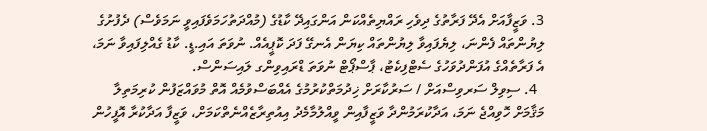3. ވަޒީފާއަށް އެދޭ ފަރާތުގެ ދިވެހި ރައްޔިތެއްކަން އަންގައިދޭ ކާޑުގެ (މުއްދަތުހަމަވެފައިވީ ނަމަވެސް) ދެފުށުގެ ލިޔުންތައް ފެންނަ، ލިޔެފައިވާ ލިޔުންތައް ކިޔަން އެނގޭ ފަދަ ކޮޕީއެއް. ނުވަތަ އައި.ޑީ. ކާޑު ގެއްލިފައިވާ ނަމަ، އެ ފަރާތެއްގެ އުފަންދުވަހުގެ ސެޓްފިކެޓު، ޕާސްޕޯޓް ނުވަތަ ޑްރައިވިންގ ލައިސަންސް.
  4. ސިވިލް ސަރވިސްއަށް / ސަރުކާރަށް ޚިދުމަތްކުރުމުގެ އެއްބަސްވުމެއް އޮތް މުވައްޒަފުން ކުރިމަތިލާ މަޤާމަށް ހޮވިއްޖެ ނަމަ، އަދާކުރަމުންދާ ވަޒީފާއިން ވީއްލުމާމެދު އިއުތިރާޒެއްނެތްކަމަށް، ވަޒީފާ އަދާކުރާ އޮފީހުން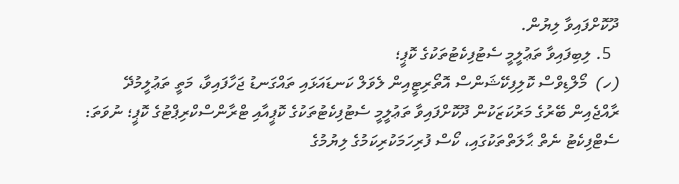ދޫކޮށްފައިވާ ލިޔުން.
  5. ލިބިފައިވާ ތަޢުލީމީ ސެޓުފިކެޓުތަކުގެ ކޮޕީ؛
(ހ)  މޯލްޑިވްސް ކޮލިފިކޭޝަންސް އޮތޯރިޓީއިން ލެވަލް ކަނޑައަޅައި ތައްގަނޑު ޖަހާފައިވާ، މަތީ ތަޢުލީމުދޭ ރާއްޖެއިން ބޭރުގެ މަރުކަޒަކުން ދޫކޮށްފައިވާ ތަޢުލީމީ ސެޓުފިކެޓުތަކުގެ ކޮޕީއާއި ޓްރާންސްކްރިޕްޓުގެ ކޮޕީ؛ ނުވަތަ: ސެޓްފިކެޓު ނެތް ޙާލަތްތަކުގައި، ކޯސް ފުރިހަމަކުރިކަމުގެ ލިޔުމުގެ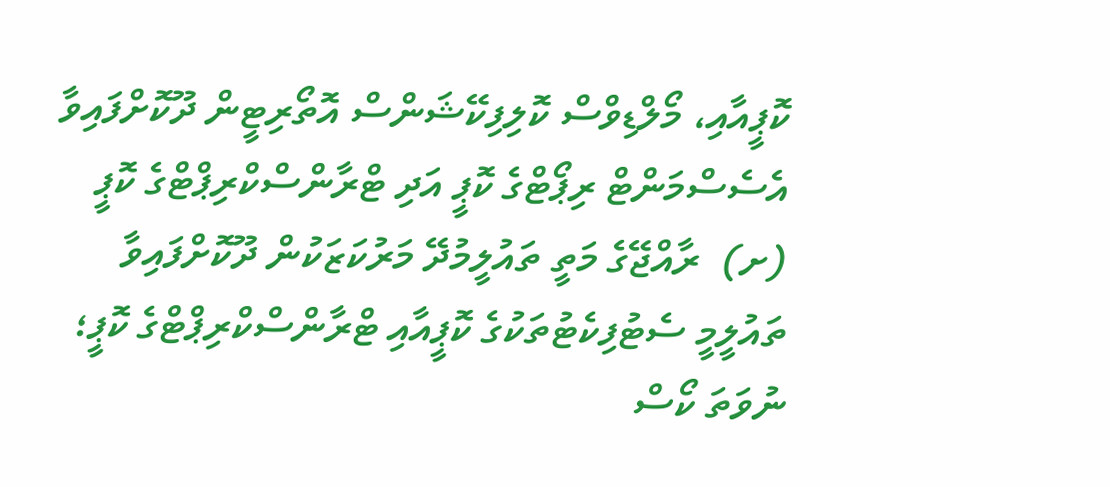ކޮޕީއާއި، މޯލްޑިވްސް ކޮލިފިކޭޝަންސް އޮތޯރިޓީން ދޫކޮށްފައިވާ އެސެސްމަންޓް ރިޕޯޓްގެ ކޮޕީ އަދި ޓްރާންސްކްރިޕްޓްގެ ކޮޕީ
(ށ)  ރާއްޖޭގެ މަތީ ތައުލީމުދޭ މަރުކަޒަކުން ދޫކޮށްފައިވާ ތައުލީމީ ސެޓުފިކެޓުތަކުގެ ކޮޕީއާއި ޓްރާންސްކްރިޕްޓްގެ ކޮޕީ؛ ނުވަތަ ކޯސް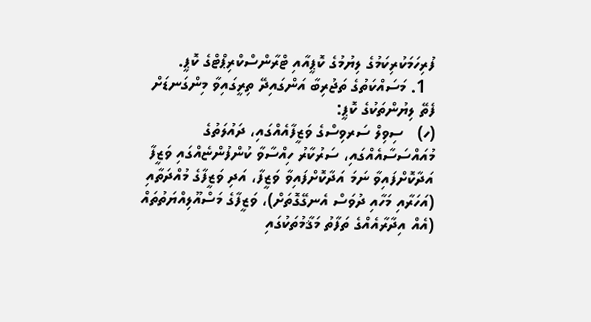ފުރިހަމަކުރިކަމުގެ ލިޔުމުގެ ކޮޕީއާއި ޓްރާންސްކްރިޕްޓްގެ ކޮޕީ.
  1. މަސައްކަތުގެ ތަޖުރިބާ އަންގައިދޭ ތިރީގައިވާ މިންގަނޑަށް ފެތޭ ލިޔުންތަކުގެ ކޮޕީ:
(ހ)   ސިވިލް ސަރވިސްގެ ވަޒީފާއެއްގައި، ދައުލަތުގެ މުއައްސަސާއެއްގައި، ސަރުކާރު ހިއްސާވާ ކުންފުންޏެއްގައި ވަޒީފާ އަދާކޮށްފައިވާ ނަމަ އަދާކޮށްފައިވާ ވަޒީފާ، އަދި ވަޒީފާގެ މުއްދަތާއި (އަހަރާއި މަހާއި ދުވަސް އެނގޭގޮތަށް)، ވަޒީފާގެ މަސްއޫލިއްޔަތުތައް (އެއް އިދާރާއެއްގެ ތަފާތު މަޤާމުތަކުގައި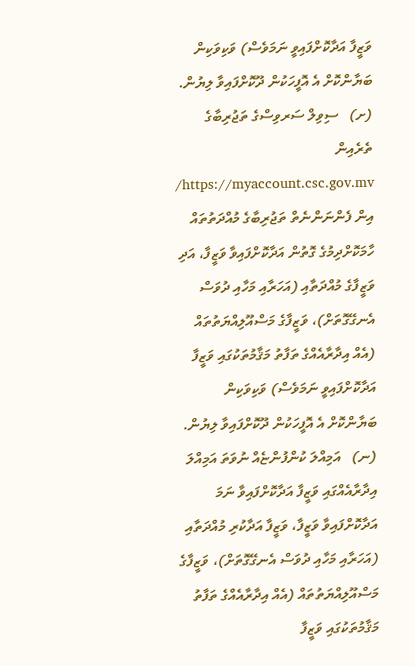ވަޒީފާ އަދާކޮށްފައިވީ ނަމަވެސް) ވަކިވަކިން ބަޔާންކޮށް އެ އޮފީހަކުން ދޫކޮށްފައިވާ ލިޔުން.
(ށ)   ސިވިލް ސަރވިސްގެ ތަޖުރިބާގެ ތެރެއިން https://myaccount.csc.gov.mv/ އިން ފެންނަންނެތް ތަޖުރިބާގެ މުއްދަތުތައް ހާމަކޮށްދިމުގެ ގޮތުން އަދާކޮށްފައިވާ ވަޒީފާ، އަދި ވަޒީފާގެ މުއްދަތާއި (އަހަރާއި މަހާއި ދުވަސް އެނގޭގޮތަށް)، ވަޒީފާގެ މަސްއޫލިއްޔަތުތައް (އެއް އިދާރާއެއްގެ ތަފާތު މަޤާމުތަކުގައި ވަޒީފާ އަދާކޮށްފައިވީ ނަމަވެސް) ވަކިވަކިން ބަޔާންކޮށް އެ އޮފީހަކުން ދޫކޮށްފައިވާ ލިޔުން.
(ނ)   އަމިއްލަ ކުންފުންޏެއް ނުވަތަ އަމިއްލަ އިދާރާއެއްގައި ވަޒީފާ އަދާކޮށްފައިވާ ނަމަ އަދާކޮށްފައިވާ ވަޒީފާ، ވަޒީފާ އަދާކުރި މުއްދަތާއި (އަހަރާއި މަހާއި ދުވަސް އެނގޭގޮތަށް)، ވަޒީފާގެ މަސްއޫލިއްޔަތުތައް (އެއް އިދާރާއެއްގެ ތަފާތު މަޤާމުތަކުގައި ވަޒީފާ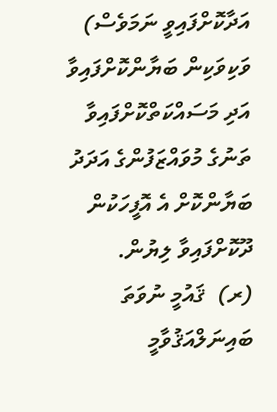އަދާކޮށްފައިވީ ނަމަވެސް) ވަކިވަކިން ބަޔާންކޮށްފައިވާ އަދި މަސައްކަތްކޮށްފައިވާ ތަނުގެ މުވައްޒަފުންގެ އަދަދު ބަޔާންކޮށް އެ އޮފީހަކުން ދޫކޮށްފައިވާ ލިޔުން.
(ރ)  ޤައުމީ ނުވަތަ ބައިނަލްއަޤުވާމީ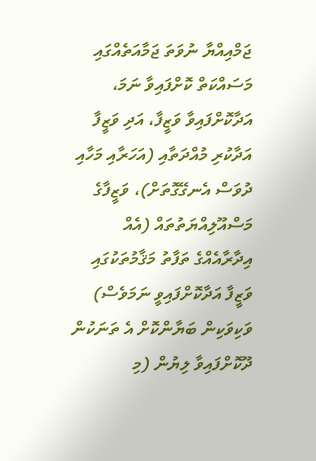ޖަމްއިއްޔާ ނުވަތަ ޖަމާއަތެއްގައި މަސައްކަތް ކޮށްފައިވާ ނަމަ، އަދާކޮށްފައިވާ ވަޒީފާ، އަދި ވަޒީފާ އަދާކުރި މުއްދަތާއި (އަހަރާއި މަހާއި ދުވަސް އެނގޭގޮތަށް)، ވަޒީފާގެ މަސްއޫލިއްޔަތުތައް (އެއް އިދާރާއެއްގެ ތަފާތު މަޤާމުތަކުގައި ވަޒީފާ އަދާކޮށްފައިވީ ނަމަވެސް) ވަކިވަކިން ބަޔާންކޮށް އެ ތަނަކުން ދޫކޮށްފައިވާ ލިޔުން (މި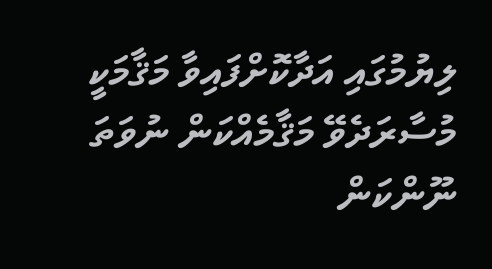ލިޔުމުގައި އަދާކޮށްފައިވާ މަޤާމަކީ މުސާރަދެވޭ މަޤާމެއްކަން ނުވަތަ ނޫންކަން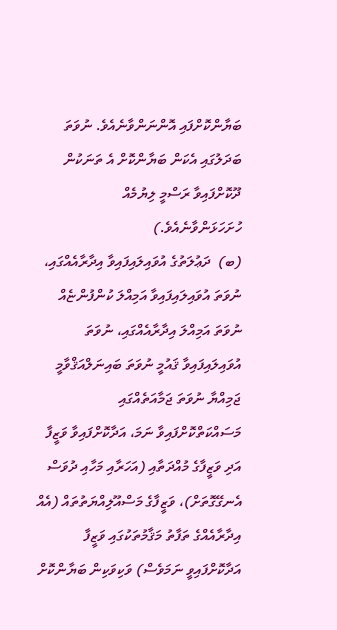ބަޔާންކޮށްފައި އޮންނަންވާނެއެވެ. ނުވަތަ ބަދަލުގައި އެކަން ބަޔާންކޮށް އެ ތަނަކުން ދޫކޮށްފައިވާ ރަސްމީ ލިޔުމެއް ހުށަހަޅަންވާނެއެވެ.)
(ބ)  ދަޢުލަތުގެ އުވައިލައިފައިވާ އިދާރާއެއްގައި، ނުވަތަ އުވައިލައިފައިވާ އަމިއްލަ ކުންފުންޏެއް ނުވަތަ އަމިއްލަ އިދާރާއެއްގައި، ނުވަތަ އުވައިލައިފައިވާ ޤައުމީ ނުވަތަ ބައިނަލްއަޤްވާމީ ޖަމިއްޔާ ނުވަތަ ޖަމާއަތެއްގައި މަސައްކަތްކޮށްފައިވާ ނަމަ، އަދާކޮށްފައިވާ ވަޒީފާ އަދި ވަޒީފާގެ މުއްދަތާއި (އަހަރާއި މަހާއި ދުވަސް އެނގޭގޮތަށް)، ވަޒީފާގެ މަސްއޫލިއްޔަތުތައް (އެއް އިދާރާއެއްގެ ތަފާތު މަޤާމުތަކުގައި ވަޒީފާ އަދާކޮށްފައިވީ ނަމަވެސް) ވަކިވަކިން ބަޔާންކޮށް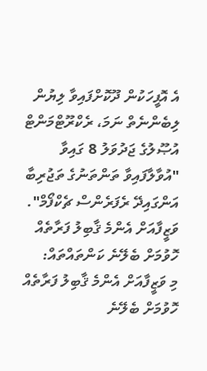އެ އޮފީހަކުން ދޫކޮށްފައިވާ ލިޔުން ލިބެންނެތް ނަމަ، ރެކްރޫޓްމަންޓް އުޞޫލުގެ ޖަދުވަލު 8 ގައިވާ "އުވާލާފައިވާ ތަންތަނުގެ ތަޖުރިބާ އަންގައިދޭ ރެފަރެންސް ޗެކްފޯމް".
ވަޒީފާއަށް އެންމެ ޤާބިލު ފަރާތެއް ހޮވުމަށް ބެލޭނެ ކަންތައްތައް:
މި ވަޒީފާއަށް އެންމެ ޤާބިލު ފަރާތެއް ހޮވުމަށް ބެލޭނެ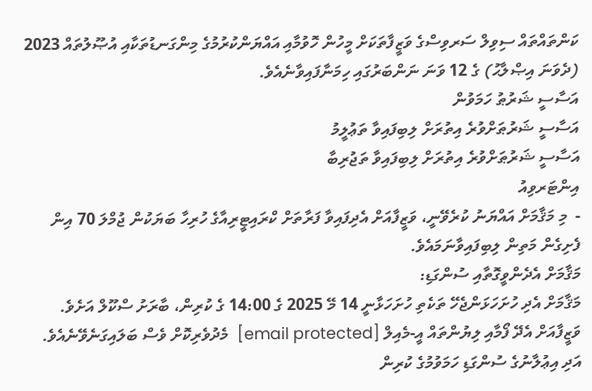ކަންތައްތައް ސިވިލް ސަރވިސްގެ ވަޒީފާތަކަށް މީހުން ހޮވުމާއި އައްޔަންކުރުމުގެ މިންގަނޑުތަކާއި އުޞޫލުތައް 2023 (ދެވަނަ އިޞްލާޙު) ގެ 12 ވަނަ ނަންބަރުގައި ހިމަނާފައިވާނެއެވެ.
އަސާސީ ޝަރުޠު ހަމަވުން
އަސާސީ ޝަރުޠަށްވުރެ އިތުރަށް ލިބިފައިވާ ތަޢުލީމު
އަސާސީ ޝަރުޠަށްވުރެ އިތުރަށް ލިބިފައިވާ ތަޖުރިބާ
އިންޓަރވިއު
-  މި މަޤާމަށް އައްޔަނު ކުރެވޭނީ، ވަޒީފާއަށް އެދިފައިވާ ފަރާތަށް ކްރައިޓީރިއާގެ ހުރިހާ ބަޔަކުން ޖުމްލަ 70 އިން ފެށިގެން މަތިން ލިބިފައިވާނަމައެވެ.
މަޤާމަށް އެދެންވީގޮތާއި ސުންގަޑި:
މަޤާމަށް އެދި ހުށަހަޅަންޖެހޭ ތަކެތި ހުށަހަޅާނީ 14 މޭ 2025 ގެ 14:00 ގެ ކުރިން، ބާރަށު ސްކޫލް އަށެވެ. ވަޒީފާއަށް އެދޭ ފޯމާއި ލިޔުންތައް އީ-މެއިލް [email protected]  މެދުވެރިކޮށް ވެސް ބަލައިގަނެވޭނެއެވެ.
އަދި އިޢުލާނުގެ ސުންގަޑި ހަމަވުމުގެ ކުރިން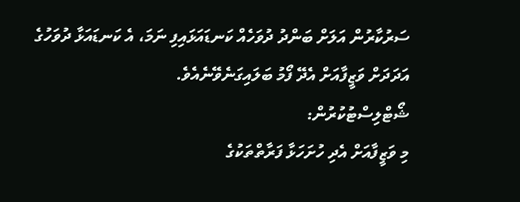ސަރުކާރުން އަލަށް ބަންދު ދުވަހެއް ކަނޑައަޅައިފި ނަމަ، އެ ކަނޑައަޅާ ދުވަހުގެ އަދަދަށް ވަޒީފާއަށް އެދޭ ފޯމު ބަލައިގަނެވޭނެއެވެ.
ޝޯޓްލިސްޓުކުރުން:
މި ވަޒީފާއަށް އެދި ހުށަހަޅާ ފަރާތްތަކުގެ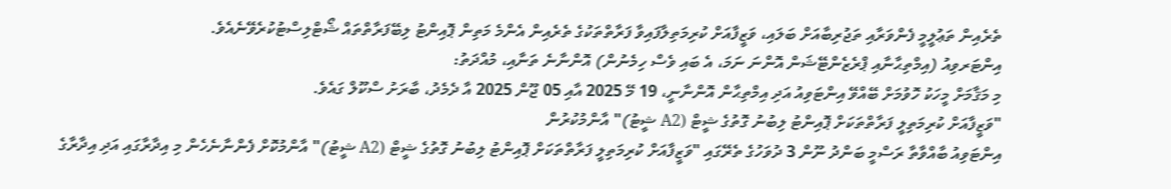ތެރެއިން ތަޢުލީމީ ފެންވަރާއި ތަޖުރިބާއަށް ބަލައި، ވަޒީފާއަށް ކުރިމަތިލާފައިވާ ފަރާތްތަކުގެ ތެރެއިން އެންމެ މަތިން ޕޮއިންޓު ލިބޭފަރާތްތައް ޝޯޓްލިސްޓުކުރެވޭނެއެވެ.
އިންޓަރވިއު (އިމްތިޙާނާއި ޕްރެޒެންޓޭޝަން އޮންނަ ނަމަ، އެ ބައި ވެސް ހިމެނުން) އޮންނާނެ ތަނާއި، މުއްދަތު:
މި މަޤާމަށް މީހަކު ހޮވުމަށް ބޭއްވޭ އިންޓަވިއު އަދި އިމްތިޙާން އޮންނާނީ، 19 މޭ 2025 އާއި 05 ޖޫން 2025 އާ ދެމެދު، ބާރަށު ސްކޫލް ގައެވެ.
"ވަޒީފާއަށް ކުރިމަތިލީ ފަރާތްތަކަށް ޕޮއިންޓު ލިބުނު ގޮތުގެ ޝީޓް (A2 ޝީޓު)" އާންމުކުރުން
އިންޓަވިއު ބާއްވާތާ ރަސްމީ ބަންދު ނޫން 3 ދުވަހުގެ ތެރޭގައި "ވަޒީފާއަށް ކުރިމަތިލީ ފަރާތްތަކަށް ޕޮއިންޓު ލިބުނު ގޮތުގެ ޝީޓް (A2 ޝީޓު)" އާންމުކޮށް ފެންނާނެހެން މި އިދާރާގައި އަދި އިދާރާގެ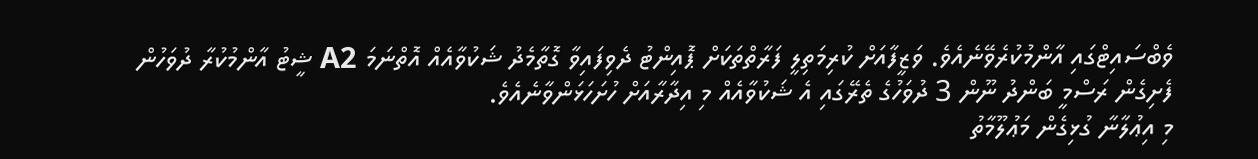ވެބްސައިޓްގައި އާންމުކުރެވޭނެއެވެ. ވަޒީފާއަށް ކުރިމަތިލީ ފަރާތްތަކަށް ޕޮއިންޓު ދެވިފައިވާ ގޮތާމެދު ޝަކުވާއެއް އޮތްނަމަ A2 ޝީޓު އާންމުކުރާ ދުވަހުން ފެށިގެން ރަސްމީ ބަންދު ނޫން 3 ދުވަހުގެ ތެރޭގައި އެ ޝަކުވާއެއް މި އިދާރާއަށް ހުށަހަޅަންވާނެއެވެ.
މި އިޢުލާނާ ގުޅިގެން މަޢުލޫމާތު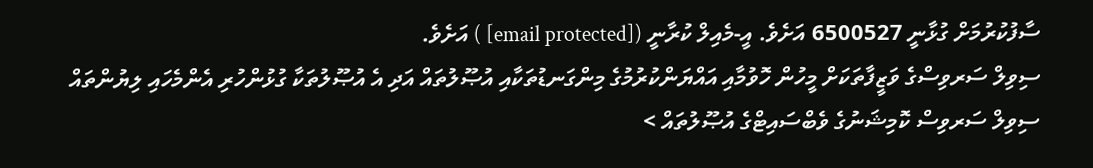ސާފުކުރުމަށް ގުޅާނީ 6500527 އަށެވެ. އީ-މެއިލް ކުރާނީ ([email protected] ) އަށެވެ.
ސިވިލް ސަރވިސްގެ ވަޒީފާތަކަށް މީހުން ހޮވުމާއި އައްޔަންކުރުމުގެ މިންގަނޑުތަކާއި އުޞޫލުތައް އަދި އެ އުޞޫލުތަކާ ގުޅުންހުރި އެންމެހައި ލިޔުންތައް ސިވިލް ސަރވިސް ކޮމިޝަނުގެ ވެބްސައިޓްގެ އުޞޫލުތައް >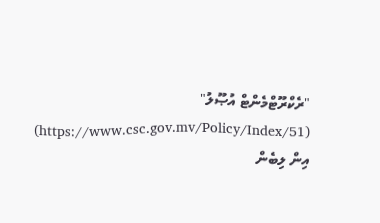"ރެކްރޫޓްމެންޓް އުޞޫލު" (https://www.csc.gov.mv/Policy/Index/51) އިން ލިބެން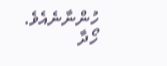ހުންނާނެއެވެ.
ހޯދާ